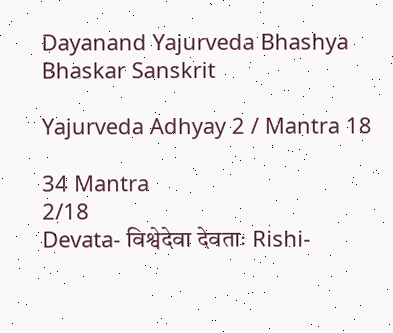Dayanand Yajurveda Bhashya Bhaskar Sanskrit

Yajurveda Adhyay 2 / Mantra 18

34 Mantra
2/18
Devata- विश्वेदेवा देवताः Rishi-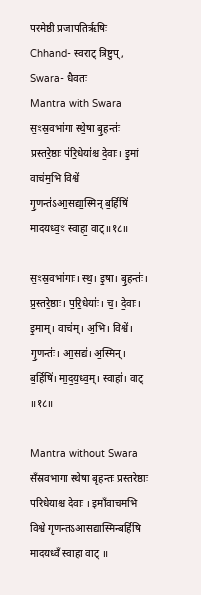परमेष्ठी प्रजापतिर्ऋषिः Chhand- स्वराट् त्रिष्टुप्, Swara- धैवतः
Mantra with Swara
स॒ꣳस्र॒वभा॑गा स्थे॒षा बृ॒हन्तः॑ प्रस्तरे॒ष्ठाः प॑रि॒धेया॑श्च दे॒वाः। इ॒मां वाच॑म॒भि विश्वे॑ गृ॒णन्त॑ऽआ॒सद्या॒स्मिन् ब॒र्हिषि॑ मादयध्व॒ꣳ स्वाहा॒ वाट्॥१८॥

स॒ꣳस्र॒वभा॑गाः। स्थ॒। इ॒षा। बृ॒हन्तः॑। प्र॒स्तरे॒ष्ठाः। प॒रि॒धेयाः॑। च॒। दे॒वाः। इ॒माम्। वाच॑म्। अ॒भि। विश्वे॑। गृ॒णन्तः॑। आ॒सद्य॑। अ॒स्मिन्। ब॒र्हिषि॑। मा॒द॒य॒ध्व॒म्। स्वाहा॑। वाट् ॥१८॥

Mantra without Swara
सँस्रवभागा स्थेषा बृहन्तः प्रस्तरेष्ठाः परिधेयाश्च देवाः । इमाँवाचमभि विश्वे गृणन्तऽआसद्यास्मिन्बर्हिषि मादयध्वँ स्वाहा वाट् ॥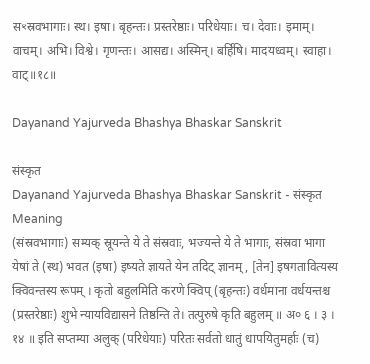सꣳस्रवभागाः। स्थ। इषा। बृहन्तः। प्रस्तरेष्ठाः। परिधेयाः। च। देवाः। इमाम्। वाचम्। अभि। विश्वे। गृणन्तः। आसद्य। अस्मिन्। बर्हिषि। मादयध्वम्। स्वाहा। वाट्॥१८॥

Dayanand Yajurveda Bhashya Bhaskar Sanskrit

संस्कृत
Dayanand Yajurveda Bhashya Bhaskar Sanskrit - संस्कृत
Meaning
(संस्रवभागाः) सम्यक् स्रूयन्ते ये ते संस्रवाः, भज्यन्ते ये ते भागाः, संस्रवा भागा येषां ते (स्थ) भवत (इषा) इष्यते ज्ञायते येन तदिट् ज्ञानम्, [तेन] इषगतावित्यस्य क्विवन्तस्य रूपम् । कृतो बहुलमिति करणे क्विप् (बृहन्तः) वर्धमाना वर्धयन्तश्च (प्रस्तरेष्ठाः) शुभे न्यायविद्यासने तिष्ठन्ति ते। तत्पुरुषे कृति बहुलम् ॥ अ० ६ । ३ । १४ ॥ इति सप्तम्या अलुक् (परिधेयाः) परितः सर्वतो धातुं धापयितुमर्हाः (च)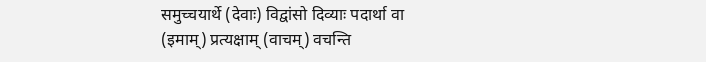समुच्चयार्थे (देवाः) विद्वांसो दिव्याः पदार्था वा (इमाम्) प्रत्यक्षाम् (वाचम्) वचन्ति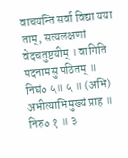वाचयन्ति सर्वा विद्या यया ताम्, सत्यलक्षणां वेदचतुष्टयीम् । वागिति पदनामसु पठितम् ॥ निघं० ५॥ ५ ॥ (अभि) अभीत्याभिमुख्यं प्राह ॥ निरु० १ ॥ ३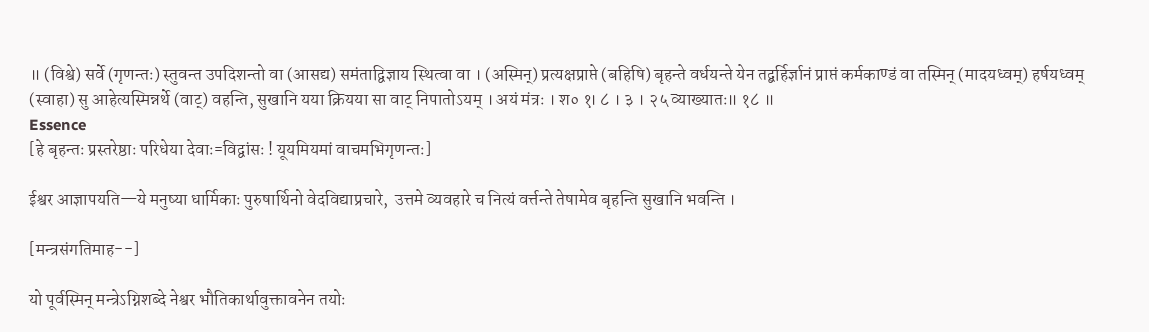॥ (विश्वे) सर्वे (गृणन्तः) स्तुवन्त उपदिशन्तो वा (आसद्य) समंताद्विज्ञाय स्थित्वा वा । (अस्मिन्) प्रत्यक्षप्राप्ते (बहिषि) बृहन्ते वर्धयन्ते येन तद्बर्हिर्ज्ञानं प्राप्तं कर्मकाण्डं वा तस्मिन् (मादयध्वम्) हर्षयध्वम् (स्वाहा) सु आहेत्यस्मिन्नर्थे (वाट्) वहन्ति, सुखानि यया क्रियया सा वाट् निपातोऽयम् । अयं मंत्रः । श० १। ८ । ३ । २५ व्याख्यातः॥ १८ ॥
Essence
[हे बृहन्तः प्रस्तरेष्ठाः परिधेया देवाः=विद्वांसः ! यूयमियमां वाचमभिगृणन्तः]

ईश्वर आज्ञापयति—ये मनुष्या धार्मिकाः पुरुषार्थिनो वेदविद्याप्रचारे,  उत्तमे व्यवहारे च नित्यं वर्त्तन्ते तेषामेव बृहन्ति सुखानि भवन्ति ।

[मन्त्रसंगतिमाह--]

यो पूर्वस्मिन् मन्त्रेऽग्निशब्दे नेश्वर भौतिकार्थावुक्तावनेन तयोः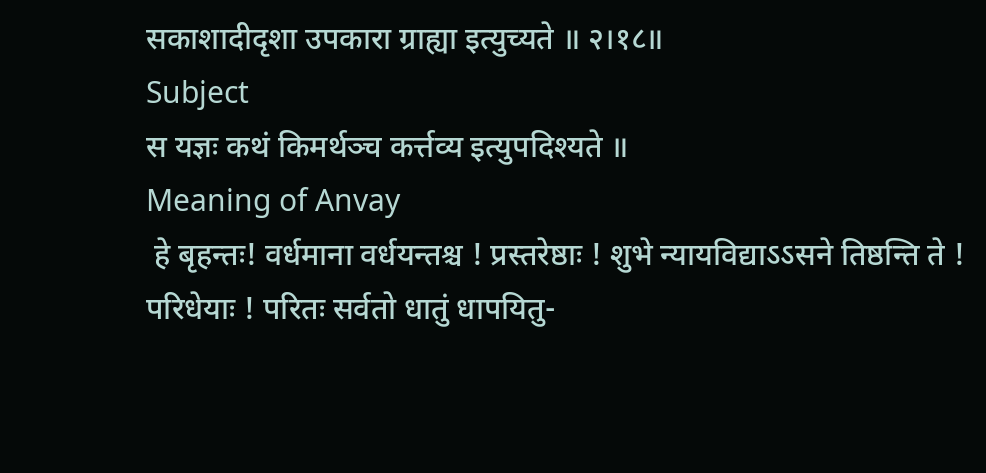सकाशादीदृशा उपकारा ग्राह्या इत्युच्यते ॥ २।१८॥
Subject
स यज्ञः कथं किमर्थञ्च कर्त्तव्य इत्युपदिश्यते ॥
Meaning of Anvay
 हे बृहन्तः! वर्धमाना वर्धयन्तश्च ! प्रस्तरेष्ठाः ! शुभे न्यायविद्याऽऽसने तिष्ठन्ति ते ! परिधेयाः ! परितः सर्वतो धातुं धापयितु-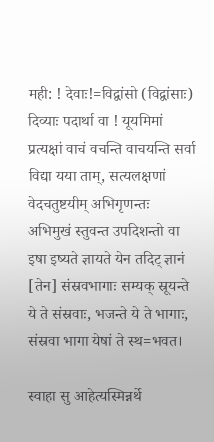मही: ! देवाः!=विद्वांसो (विद्वांसाः) दिव्याः पदार्था वा ! यूयमिमां प्रत्यक्षां वाचं वचन्ति वाचयन्ति सर्वा विद्या यया ताम्, सत्यलक्षणां वेदचतुष्टयीम् अभिगृणन्तः अभिमुखं स्तुवन्त उपदिशन्तो वा इषा इष्यते ज्ञायते येन तदिट् ज्ञानं [तेन] संस्रवभागाः सम्यक् स्रूयन्ते ये ते संस्रवाः, भजन्ते ये ते भागाः, संस्रवा भागा येषां ते स्थ=भवत।

स्वाहा सु आहेत्यस्मिन्नर्थे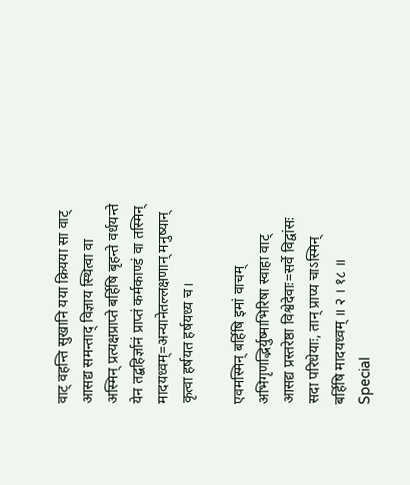वाट् वहन्ति सुखानि यया क्रियया सा वाट् आसद्य समन्ताद् विज्ञाय स्थित्वा वा अस्मिन् प्रत्यक्षप्राप्ते बर्हिषि बृहन्ते वर्धयन्ते येन तद्बहिर्ज्ञानं प्राप्तं कर्मकाण्डं वा तस्मिन् मादयध्वम्=अन्यानेतल्लक्षणान् मनुष्यान् कृत्वा हर्षयत हर्षयध्य च।

एवमस्मिन् बर्हिषि इमां वाचम् अभिगृणद्भिर्युष्माभिरिषा स्वाहा वाट् आसद्य प्रस्तरेष्ठा विश्वेदेवाः=सर्वे विद्वांसः सदा परिधेयाः, तान् प्राप्य चाऽस्मिन् बर्हिषि मादयध्वम् ॥ २ । १८ ॥
Special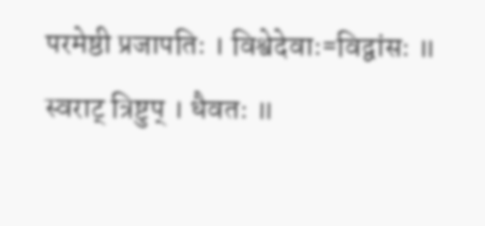परमेष्ठी प्रजापतिः । विश्वेदेवाः=विद्वांसः ॥ स्वराट् त्रिष्टुप् । धैवतः ॥